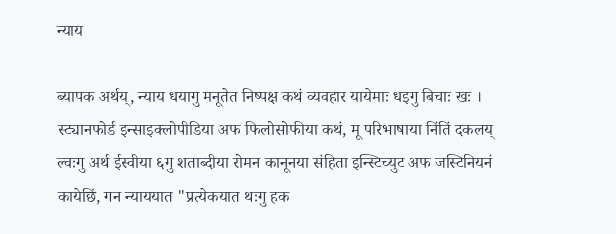न्याय

ब्यापक अर्थय्, न्याय धयागु मनूतेत निष्पक्ष कथं व्यवहार यायेमाः धइगु बिचाः खः । स्ट्यानफोर्ड इन्साइक्लोपीडिया अफ फिलोसोफीया कथं, मू परिभाषाया निंतिं दकलय् ल्वःगु अर्थ ईस्वीया ६गु शताब्दीया रोमन कानूनया संहिता इन्स्टिच्युट अफ जस्टिनियनं कायेछिं, गन न्याययात "प्रत्येकयात थःगु हक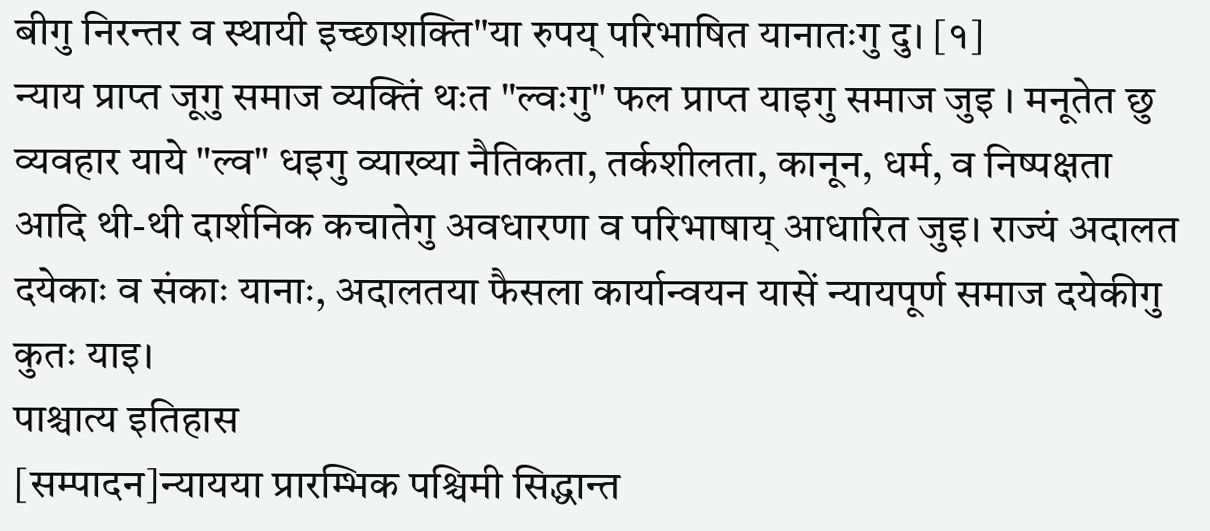बीगु निरन्तर व स्थायी इच्छाशक्ति"या रुपय् परिभाषित यानातःगु दु। [१]
न्याय प्राप्त जूगु समाज व्यक्तिं थःत "ल्वःगु" फल प्राप्त याइगु समाज जुइ । मनूतेत छु व्यवहार याये "ल्व" धइगु व्याख्या नैतिकता, तर्कशीलता, कानून, धर्म, व निष्पक्षता आदि थी-थी दार्शनिक कचातेगु अवधारणा व परिभाषाय् आधारित जुइ। राज्यं अदालत दयेकाः व संकाः यानाः, अदालतया फैसला कार्यान्वयन यासें न्यायपूर्ण समाज दयेकीगु कुतः याइ।
पाश्चात्य इतिहास
[सम्पादन]न्यायया प्रारम्भिक पश्चिमी सिद्धान्त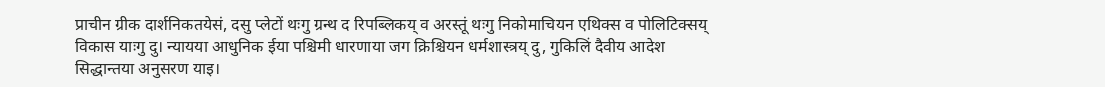प्राचीन ग्रीक दार्शनिकतयेसं, दसु प्लेटों थःगु ग्रन्थ द रिपब्लिकय् व अरस्तूं थःगु निकोमाचियन एथिक्स व पोलिटिक्सय् विकास याःगु दु। न्यायया आधुनिक ईया पश्चिमी धारणाया जग क्रिश्चियन धर्मशास्त्रय् दु, गुकिलिं दैवीय आदेश सिद्धान्तया अनुसरण याइ।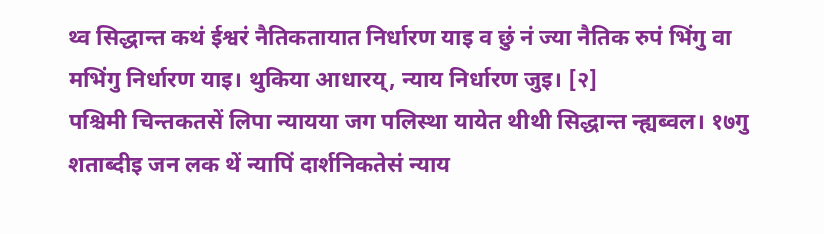थ्व सिद्धान्त कथं ईश्वरं नैतिकतायात निर्धारण याइ व छुं नं ज्या नैतिक रुपं भिंगु वा मभिंगु निर्धारण याइ। थुकिया आधारय्, न्याय निर्धारण जुइ। [२]
पश्चिमी चिन्तकतसें लिपा न्यायया जग पलिस्था यायेत थीथी सिद्धान्त न्ह्यब्वल। १७गु शताब्दीइ जन लक थें न्यापिं दार्शनिकतेसं न्याय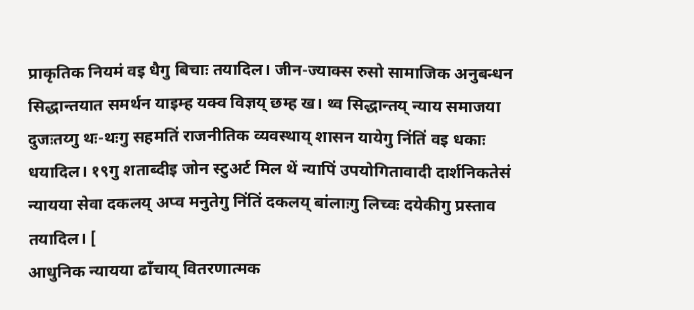प्राकृतिक नियमं वइ धैगु बिचाः तयादिल। जीन-ज्याक्स रुसो सामाजिक अनुबन्धन सिद्धान्तयात समर्थन याइम्ह यक्व विज्ञय् छम्ह ख। थ्व सिद्धान्तय् न्याय समाजया दुजःतय्गु थः-थःगु सहमतिं राजनीतिक व्यवस्थाय् शासन यायेगु निंतिं वइ धकाः धयादिल। १९गु शताब्दीइ जोन स्टुअर्ट मिल थें न्यापिं उपयोगितावादी दार्शनिकतेसं न्यायया सेवा दकलय् अप्व मनुतेगु निंतिं दकलय् बांलाःगु लिच्वः दयेकीगु प्रस्ताव तयादिल। [
आधुनिक न्यायया ढाँचाय् वितरणात्मक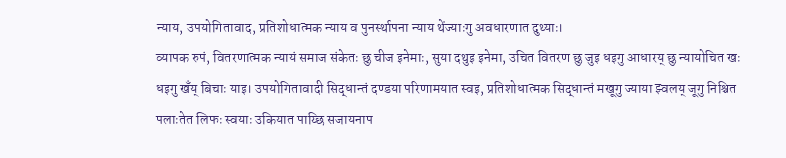न्याय, उपयोगितावाद, प्रतिशोधात्मक न्याय व पुनर्स्थापना न्याय थेंज्याःगु अवधारणात दुथ्याः।
व्यापक रुपं, वितरणात्मक न्यायं समाज संकेतः छु चीज इनेमाः, सुया दथुइ इनेमा, उचित वितरण छु जुइ धइगु आधारय् छु न्यायोचित खः धइगु खँय् बिचाः याइ। उपयोगितावादी सिद्धान्तं दण्डया परिणामयात स्वइ, प्रतिशोधात्मक सिद्धान्तं मखूगु ज्याया झ्वलय् जूगु निश्चित पलाःतेत लिफः स्वयाः उकियात पाय्छि सजायनाप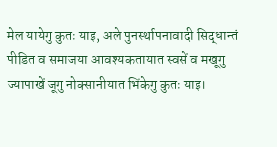मेल यायेगु कुतः याइ, अले पुनर्स्थापनावादी सिद्धान्तं पीडित व समाजया आवश्यकतायात स्वसें व मखूगु ज्यापाखें जूगु नोक्सानीयात भिंकेगु कुतः याइ।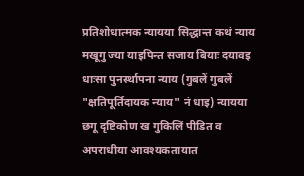प्रतिशोधात्मक न्यायया सिद्धान्त कथं न्याय मखूगु ज्या याइपिन्त सजाय बियाः दयावइ धाःसा पुनर्स्थापना न्याय (गुबलें गुबलें "क्षतिपूर्तिदायक न्याय" नं धाइ) न्यायया छगू दृष्टिकोण ख गुकिलिं पीडित व अपराधीया आवश्यकतायात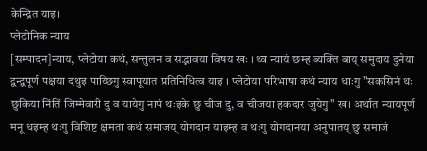केन्द्रित याइ।
प्लेटोनिक न्याय
[सम्पादन]न्याय, प्लेटोया कथं, सन्तुलन व सद्भावया विषय खः । थ्व न्यायं छम्ह ब्यक्ति बाय् समुदाय दुनेया द्वन्द्वपूर्ण पक्षया दथुइ पाय्छिगु स्वापूयात प्रतिनिधित्व याइ । प्लेटोया परिभाषा कथं न्याय धाःगु "सकसिनं थः छुकिया निंतिं जिम्मेवारी दु व यायेगु नापं थःइके छु चीज दु, व चीजया हकदार जुयेगु" ख। अर्थात न्यायपूर्ण मनू धइम्ह थःगु विशिष्ट क्षमता कथं समाजय् योगदान याइम्ह व थःगु योगदानया अनुपातय् छु समाजं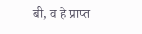बी, व हे प्राप्त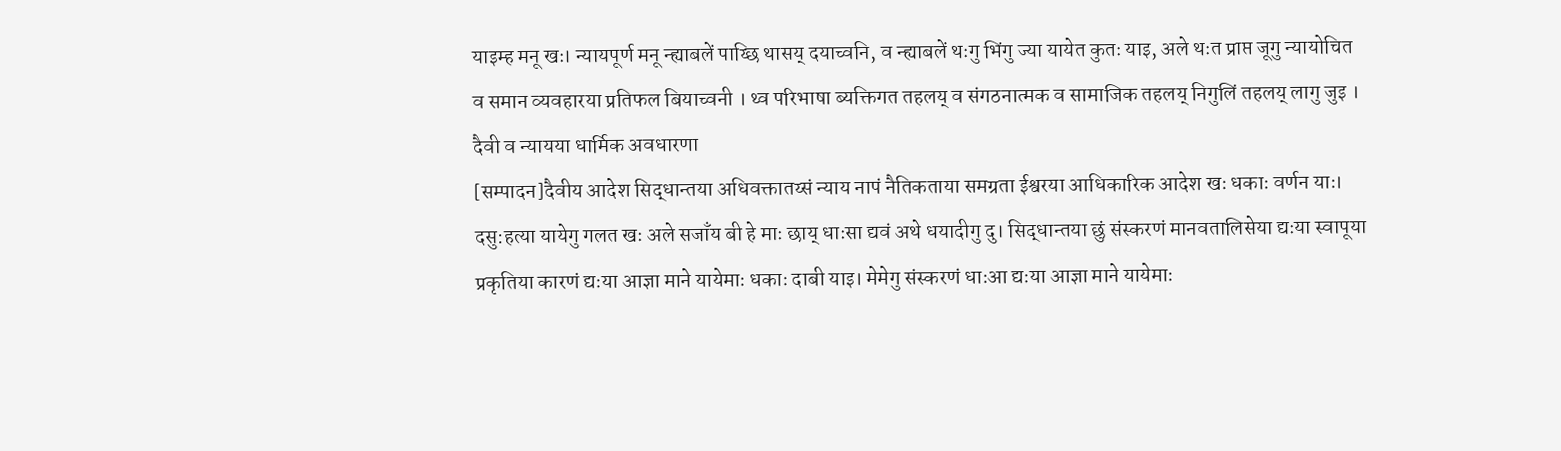याइम्ह मनू खः। न्यायपूर्ण मनू न्ह्याबलें पाय्छि थासय् दयाच्वनि, व न्ह्याबलें थःगु भिंगु ज्या यायेत कुतः याइ, अले थःत प्राप्त जूगु न्यायोचित व समान व्यवहारया प्रतिफल बियाच्वनी । थ्व परिभाषा ब्यक्तिगत तहलय् व संगठनात्मक व सामाजिक तहलय् निगुलिं तहलय् लागु जुइ ।
दैवी व न्यायया धार्मिक अवधारणा
[सम्पादन]दैवीय आदेश सिद्धान्तया अधिवक्तातय्सं न्याय नापं नैतिकताया समग्रता ईश्वरया आधिकारिक आदेश खः धकाः वर्णन याः। दसु:हत्या यायेगु गलत खः अले सजाँय बी हे माः छाय् धाःसा द्यवं अथे धयादीगु दु। सिद्धान्तया छुं संस्करणं मानवतालिसेया द्यःया स्वापूया प्रकृतिया कारणं द्यःया आज्ञा माने यायेमाः धकाः दाबी याइ। मेमेगु संस्करणं धाःआ द्यःया आज्ञा माने यायेमाः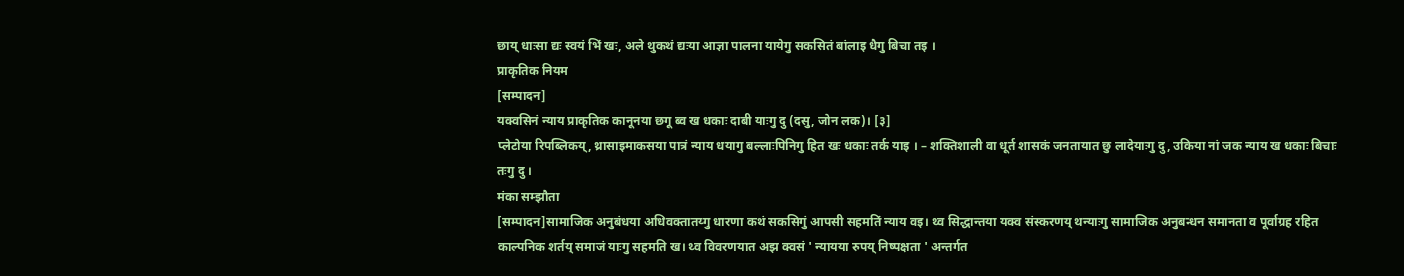छाय् धाःसा द्यः स्वयं भिं खः, अले थुकथं द्यःया आज्ञा पालना यायेगु सकसितं बांलाइ धैगु बिचा तइ ।
प्राकृतिक नियम
[सम्पादन]
यक्वसिनं न्याय प्राकृतिक कानूनया छगू ब्व ख धकाः दाबी याःगु दु (दसु, जोन लक)। [३]
प्लेटोया रिपब्लिकय्, थ्रासाइमाकसया पात्रं न्याय धयागु बल्लाःपिनिगु हित खः धकाः तर्क याइ । – शक्तिशाली वा धूर्त शासकं जनतायात छु लादेयाःगु दु, उकिया नां जक न्याय ख धकाः बिचाः तःगु दु ।
मंका सम्झौता
[सम्पादन]सामाजिक अनुबंधया अधिवक्तातय्गु धारणा कथं सकसिगुं आपसी सहमतिं न्याय वइ। थ्व सिद्धान्तया यक्व संस्करणय् थन्याःगु सामाजिक अनुबन्धन समानता व पूर्वाग्रह रहित काल्पनिक शर्तय् समाजं याःगु सहमति ख। थ्व विवरणयात अझ क्वसं ' न्यायया रुपय् निष्पक्षता ' अन्तर्गत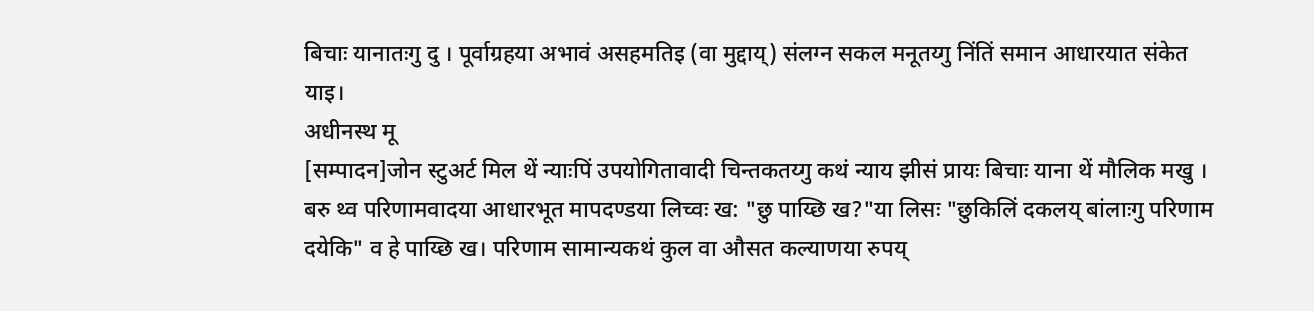बिचाः यानातःगु दु । पूर्वाग्रहया अभावं असहमतिइ (वा मुद्दाय्) संलग्न सकल मनूतय्गु निंतिं समान आधारयात संकेत याइ।
अधीनस्थ मू
[सम्पादन]जोन स्टुअर्ट मिल थें न्याःपिं उपयोगितावादी चिन्तकतय्गु कथं न्याय झीसं प्रायः बिचाः याना थें मौलिक मखु । बरु थ्व परिणामवादया आधारभूत मापदण्डया लिच्वः ख: "छु पाय्छि ख?"या लिसः "छुकिलिं दकलय् बांलाःगु परिणाम दयेकि" व हे पाय्छि ख। परिणाम सामान्यकथं कुल वा औसत कल्याणया रुपय्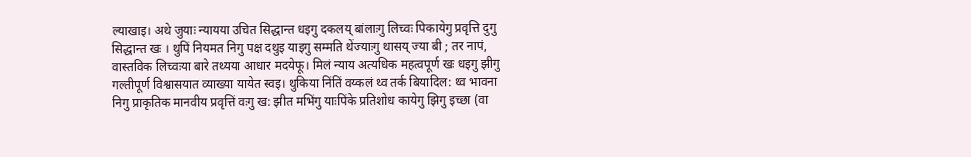ल्याखाइ। अथे जुयाः न्यायया उचित सिद्धान्त धइगु दकलय् बांलाःगु लिच्वः पिकायेगु प्रवृत्ति दुगु सिद्धान्त खः । थुपिं नियमत निगु पक्ष दथुइ याइगु सम्मति थेंज्याःगु थासय् ज्या बी ; तर नापं, वास्तविक लिच्वःया बारे तथ्यया आधार मदयेफू। मिलं न्याय अत्यधिक महत्वपूर्ण खः धइगु झीगु गल्तीपूर्ण विश्वासयात व्याख्या यायेत स्वइ। थुकिया निंतिं वय्कलं थ्व तर्क बियादिल: थ्व भावना निगु प्राकृतिक मानवीय प्रवृत्तिं वःगु ख: झीत मभिंगु याःपिंके प्रतिशोध कायेगु झिगु इच्छा (वा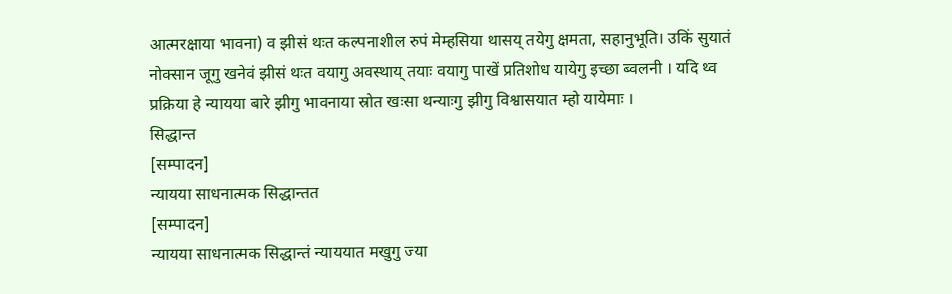आत्मरक्षाया भावना) व झीसं थःत कल्पनाशील रुपं मेम्हसिया थासय् तयेगु क्षमता, सहानुभूति। उकिं सुयातं नोक्सान जूगु खनेवं झीसं थःत वयागु अवस्थाय् तयाः वयागु पाखें प्रतिशोध यायेगु इच्छा ब्वलनी । यदि थ्व प्रक्रिया हे न्यायया बारे झीगु भावनाया स्रोत खःसा थन्याःगु झीगु विश्वासयात म्हो यायेमाः ।
सिद्धान्त
[सम्पादन]
न्यायया साधनात्मक सिद्धान्तत
[सम्पादन]
न्यायया साधनात्मक सिद्धान्तं न्याययात मखुगु ज्या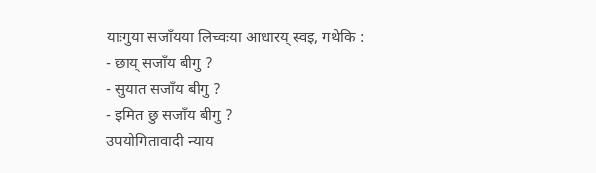याःगुया सजाँयया लिच्वःया आधारय् स्वइ, गथेकि :
- छाय् सजाँय बीगु ?
- सुयात सजाँय बीगु ?
- इमित छु सजाँय बीगु ?
उपयोगितावादी न्याय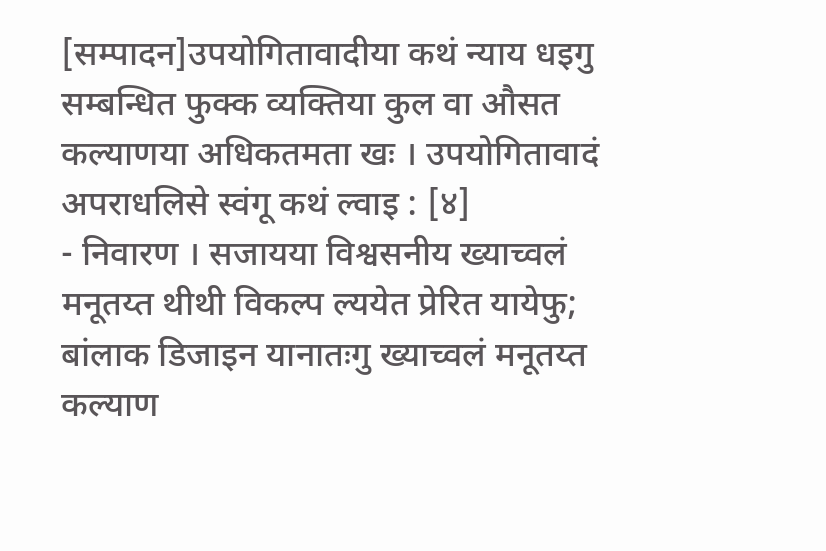[सम्पादन]उपयोगितावादीया कथं न्याय धइगु सम्बन्धित फुक्क व्यक्तिया कुल वा औसत कल्याणया अधिकतमता खः । उपयोगितावादं अपराधलिसे स्वंगू कथं ल्वाइ : [४]
- निवारण । सजायया विश्वसनीय ख्याच्वलं मनूतय्त थीथी विकल्प ल्ययेत प्रेरित यायेफु; बांलाक डिजाइन यानातःगु ख्याच्वलं मनूतय्त कल्याण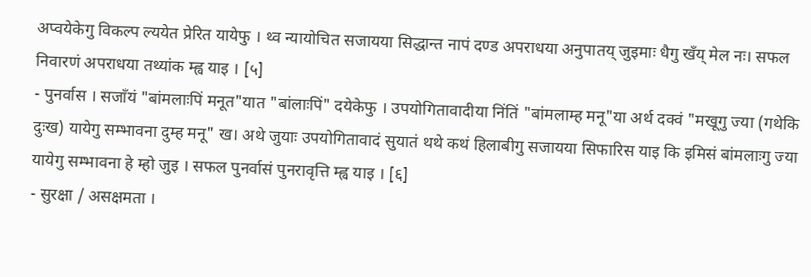अप्वयेकेगु विकल्प ल्ययेत प्रेरित यायेफु । थ्व न्यायोचित सजायया सिद्धान्त नापं दण्ड अपराधया अनुपातय् जुइमाः धैगु खँय् मेल नः। सफल निवारणं अपराधया तथ्यांक म्ह्व याइ । [५]
- पुनर्वास । सजाँयं "बांमलाःपिं मनूत"यात "बांलाःपिं" दयेकेफु । उपयोगितावादीया निंतिं "बांमलाम्ह मनू"या अर्थ दक्वं "मखूगु ज्या (गथेकि दुःख) यायेगु सम्भावना दुम्ह मनू" ख। अथे जुयाः उपयोगितावादं सुयातं थथे कथं हिलाबीगु सजायया सिफारिस याइ कि इमिसं बांमलाःगु ज्या यायेगु सम्भावना हे म्हो जुइ । सफल पुनर्वासं पुनरावृत्ति म्ह्व याइ । [६]
- सुरक्षा / असक्षमता ।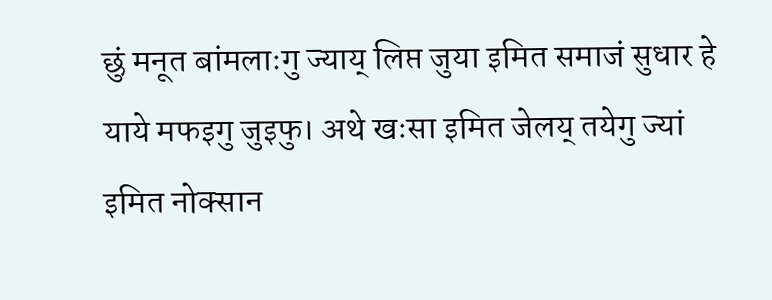छुं मनूत बांमलाःगु ज्याय् लिप्त जुया इमित समाजं सुधार हे याये मफइगु जुइफु। अथे खःसा इमित जेलय् तयेगु ज्यां इमित नोक्सान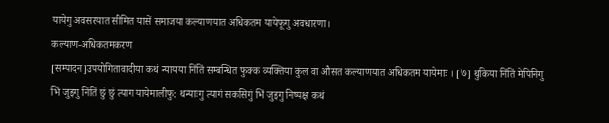यायेगु अवसरयात सीमित यासें समाजया कल्याणयात अधिकतम यायेफूगु अवधारणा।
कल्याण-अधिकतमकरण
[सम्पादन]उपयोगितावादीया कथं न्यायया निंतिं सम्बन्धित फुक्क व्यक्तिया कुल वा औसत कल्याणयात अधिकतम यायेमाः । [७] थुकिया निंतिं मेपिनिगु भिं जुइगु निंतिं छुं छुं त्याग यायेमालीफु: थन्याःगु त्यागं सकसिगुं भिं जुइगु निष्पक्ष कथं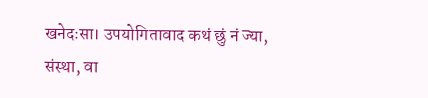खनेदःसा। उपयोगितावाद कथं छुं नं ज्या, संस्था, वा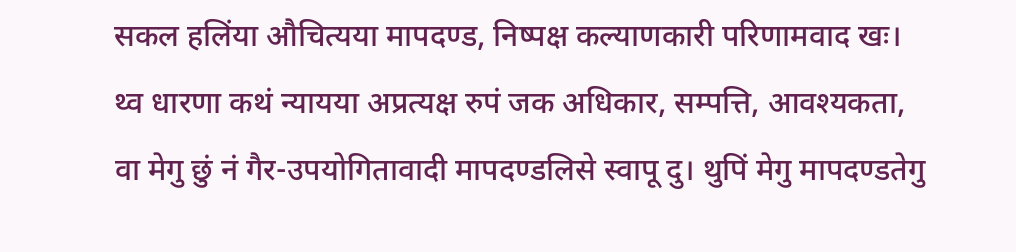सकल हलिंया औचित्यया मापदण्ड, निष्पक्ष कल्याणकारी परिणामवाद खः। थ्व धारणा कथं न्यायया अप्रत्यक्ष रुपं जक अधिकार, सम्पत्ति, आवश्यकता, वा मेगु छुं नं गैर-उपयोगितावादी मापदण्डलिसे स्वापू दु। थुपिं मेगु मापदण्डतेगु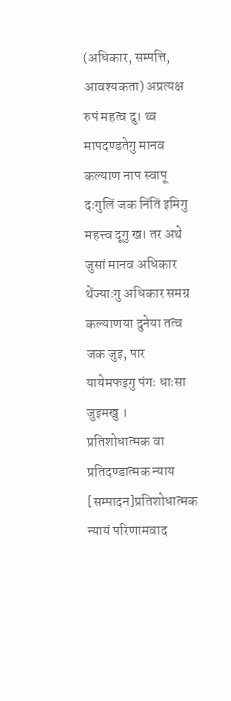(अधिकार, सम्पत्ति, आवश्यकता) अप्रत्यक्ष रुपं महत्व दु। थ्व मापदण्डतेगु मानव कल्याण नाप स्वापू दःगुलिं जक निंतिं इमिगु महत्त्व दूगु ख। तर अथे जुसां मानव अधिकार थेंज्याःगु अधिकार समग्र कल्याणया दुनेया तत्व जक जुइ, पार यायेमफइगु पंगः धाःसा जुइमखु ।
प्रतिशोधात्मक वा प्रतिदण्डात्मक न्याय
[सम्पादन]प्रतिशोधात्मक न्यायं परिणामवाद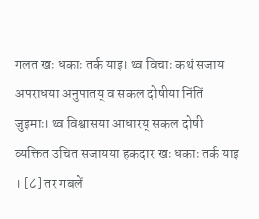गलत खः धकाः तर्क याइ। थ्व विचाः कथं सजाय अपराधया अनुपातय् व सकल दोषीया निंतिं जुइमाः। थ्व विश्वासया आधारय् सकल दोषी व्यक्तित उचित सजायया हकदार खः धकाः तर्क याइ । [८] तर गबलें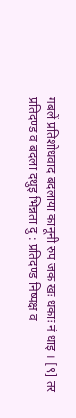गबलें प्रतिशोधवाद बदलाया कानूनी रुप जक खः धकाः नं धाइ । [९] तर प्रतिदण्ड व बदला दथुइ भिन्नता दु : प्रतिदण्ड निष्पक्ष व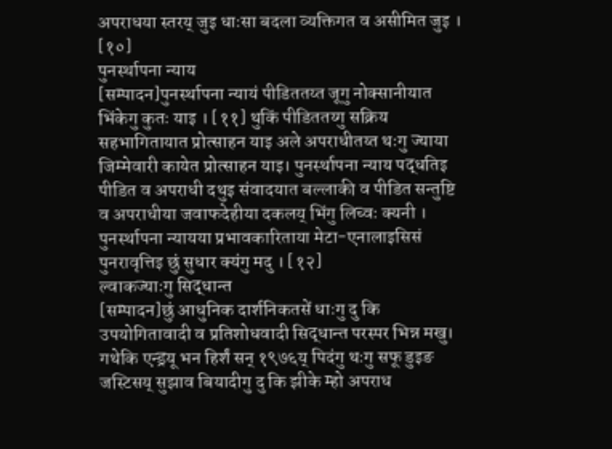अपराधया स्तरय् जुइ धाःसा बदला व्यक्तिगत व असीमित जुइ । [१०]
पुनर्स्थापना न्याय
[सम्पादन]पुनर्स्थापना न्यायं पीडिततय्त जूगु नोक्सानीयात भिंकेगु कुतः याइ । [११] थुकिं पीडिततय्गु सक्रिय सहभागितायात प्रोत्साहन याइ अले अपराधीतय्त थःगु ज्याया जिम्मेवारी कायेत प्रोत्साहन याइ। पुनर्स्थापना न्याय पद्धतिइ पीडित व अपराधी दथुइ संवादयात बल्लाकी व पीडित सन्तुष्टि व अपराधीया जवाफदेहीया दकलय् भिंगु लिच्वः क्यनी । पुनर्स्थापना न्यायया प्रभावकारिताया मेटा-एनालाइसिसं पुनरावृत्तिइ छुं सुधार क्यंगु मदु । [१२]
ल्वाकज्याःगु सिद्धान्त
[सम्पादन]छुं आधुनिक दार्शनिकतसें धाःगु दु कि उपयोगितावादी व प्रतिशोधवादी सिद्धान्त परस्पर भिन्न मखु। गथेकि एन्ड्रयू भन हिर्शं सन् १९७६य् पिदंगु थःगु सफू डुइङ जस्टिसय् सुझाव बियादीगु दु कि झीके म्हो अपराध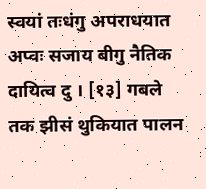स्वयां तःधंगु अपराधयात अप्वः सजाय बीगु नैतिक दायित्व दु । [१३] गबले तक झीसं थुकियात पालन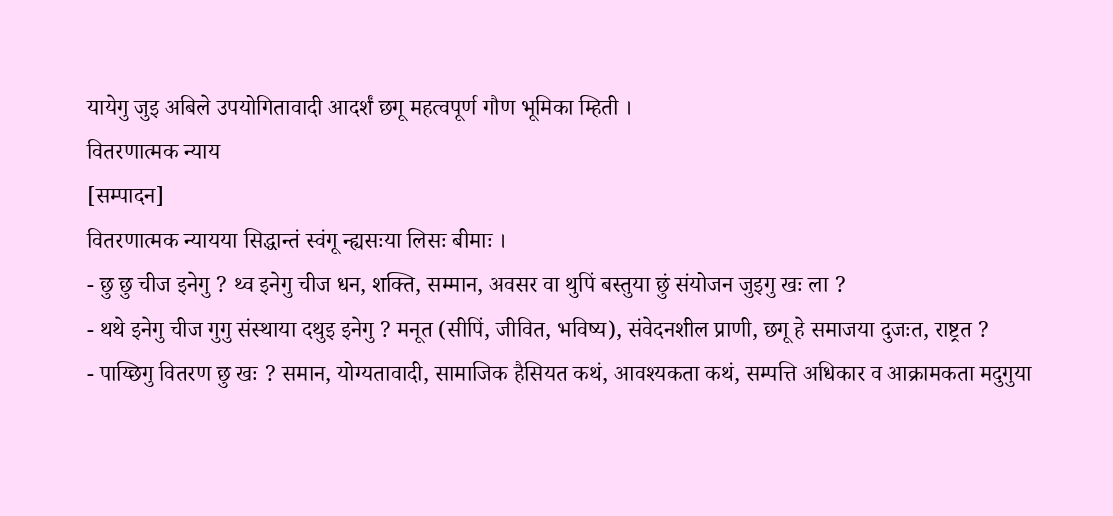यायेगु जुइ अबिले उपयोगितावादी आदर्शं छगू महत्वपूर्ण गौण भूमिका म्हिती ।
वितरणात्मक न्याय
[सम्पादन]
वितरणात्मक न्यायया सिद्धान्तं स्वंगू न्ह्यसःया लिसः बीमाः ।
- छु छु चीज इनेगु ? थ्व इनेगु चीज धन, शक्ति, सम्मान, अवसर वा थुपिं बस्तुया छुं संयोजन जुइगु खः ला ?
- थथे इनेगु चीज गुगु संस्थाया दथुइ इनेगु ? मनूत (सीपिं, जीवित, भविष्य), संवेदनशील प्राणी, छगू हे समाजया दुजःत, राष्ट्रत ?
- पाय्छिगु वितरण छु खः ? समान, योग्यतावादी, सामाजिक हैसियत कथं, आवश्यकता कथं, सम्पत्ति अधिकार व आक्रामकता मदुगुया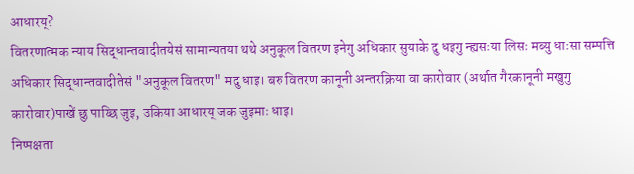आधारय्?
वितरणात्मक न्याय सिद्धान्तवादीतयेसं सामान्यतया थथे अनुकूल वितरण इनेगु अधिकार सुयाके दु धइगु न्ह्यसःया लिसः मब्यु धाःसा सम्पत्ति अधिकार सिद्धान्तवादीतेसं "अनुकूल वितरण" मदु धाइ। बरु वितरण कानूनी अन्तरक्रिया वा कारोवार (अर्थात गैरकानूनी मखुगु कारोवार)पाखें छु पाय्छि जुइ, उकिया आधारय् जक जुइमाः धाइ।
निष्पक्षता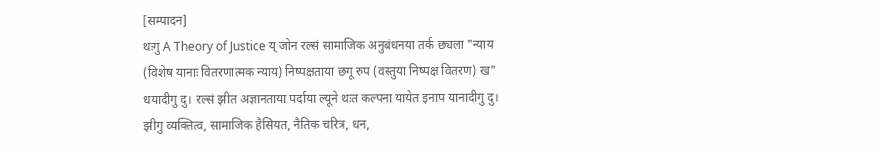[सम्पादन]
थःगु A Theory of Justice य् जोन रल्सं सामाजिक अनुबंधनया तर्क छ्यला "न्याय (विशेष यानाः वितरणात्मक न्याय) निष्पक्षताया छगू रुप (वस्तुया निष्पक्ष वितरण) ख" धयादीगु दु। रल्सं झीत अज्ञानताया पर्दाया ल्यूने थःत कल्पना यायेत इनाप यानादीगु दु। झीगु व्यक्तित्व, सामाजिक हैसियत, नैतिक चरित्र, धन,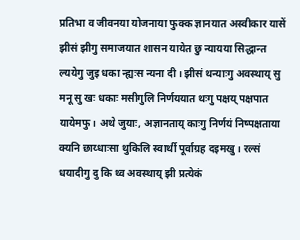प्रतिभा व जीवनया योजनाया फुक्क ज्ञानयात अस्वीकार यासें झीसं झीगु समाजयात शासन यायेत छु न्यायया सिद्धान्त ल्ययेगु जुइ धका न्ह्यःस न्यना दी। झीसं थन्याःगु अवस्थाय् सु मनू सु खः धकाः मसीगुलि निर्णययात थःगु पक्षय् पक्षपात यायेमफु। अथे जुयाः, अज्ञानताय् काःगु निर्णयं निष्पक्षताया क्यनि छाय्धाःसा थुकिलि स्वार्थी पूर्वाग्रह दइमखु । रल्सं धयादीगु दु कि थ्व अवस्थाय् झी प्रत्येकं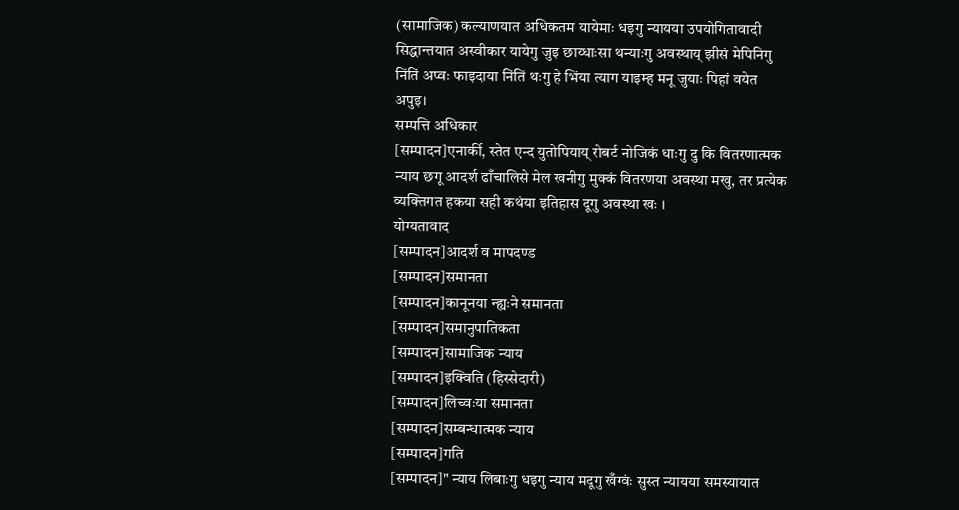(सामाजिक) कल्याणयात अधिकतम यायेमाः धइगु न्यायया उपयोगितावादी सिद्धान्तयात अस्वीकार यायेगु जुइ छाय्धाःसा थन्याःगु अवस्थाय् झीसं मेपिनिगु निंतिं अप्वः फाइदाया निंतिं थःगु हे भिंया त्याग याइम्ह मनू जुयाः पिहां वयेत अपुइ।
सम्पत्ति अधिकार
[सम्पादन]एनार्की, स्तेत एन्द युतोपियाय् रोबर्ट नोजिकं धाःगु दु कि वितरणात्मक न्याय छगू आदर्श ढाँचालिसे मेल खनीगु मुक्कं वितरणया अवस्था मखु, तर प्रत्येक व्यक्तिगत हकया सही कथंया इतिहास दूगु अवस्था खः ।
योग्यतावाद
[सम्पादन]आदर्श व मापदण्ड
[सम्पादन]समानता
[सम्पादन]कानूनया न्ह्यःने समानता
[सम्पादन]समानुपातिकता
[सम्पादन]सामाजिक न्याय
[सम्पादन]इक्विति (हिस्सेदारी)
[सम्पादन]लिच्वःया समानता
[सम्पादन]सम्बन्धात्मक न्याय
[सम्पादन]गति
[सम्पादन]" न्याय लिबाःगु धइगु न्याय मदूगु खँग्वःं सुस्त न्यायया समस्यायात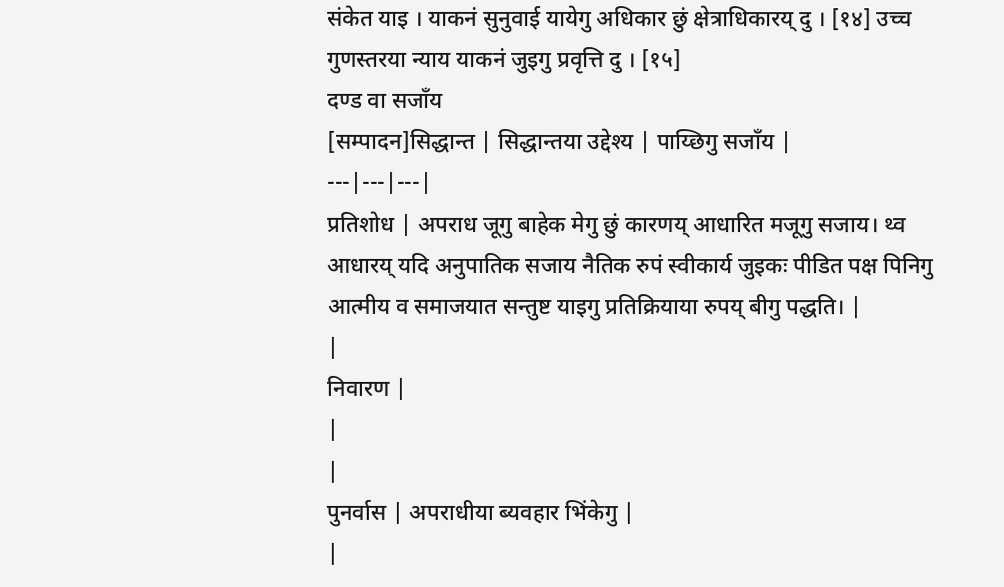संकेत याइ । याकनं सुनुवाई यायेगु अधिकार छुं क्षेत्राधिकारय् दु । [१४] उच्च गुणस्तरया न्याय याकनं जुइगु प्रवृत्ति दु । [१५]
दण्ड वा सजाँय
[सम्पादन]सिद्धान्त | सिद्धान्तया उद्देश्य | पाय्छिगु सजाँय |
---|---|---|
प्रतिशोध | अपराध जूगु बाहेक मेगु छुं कारणय् आधारित मजूगु सजाय। थ्व आधारय् यदि अनुपातिक सजाय नैतिक रुपं स्वीकार्य जुइकः पीडित पक्ष पिनिगु आत्मीय व समाजयात सन्तुष्ट याइगु प्रतिक्रियाया रुपय् बीगु पद्धति। |
|
निवारण |
|
|
पुनर्वास | अपराधीया ब्यवहार भिंकेगु |
|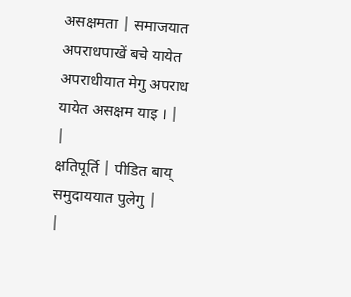असक्षमता | समाजयात अपराधपाखें बचे यायेत अपराधीयात मेगु अपराध यायेत असक्षम याइ । |
|
क्षतिपूर्ति | पीडित बाय् समुदाययात पुलेगु |
|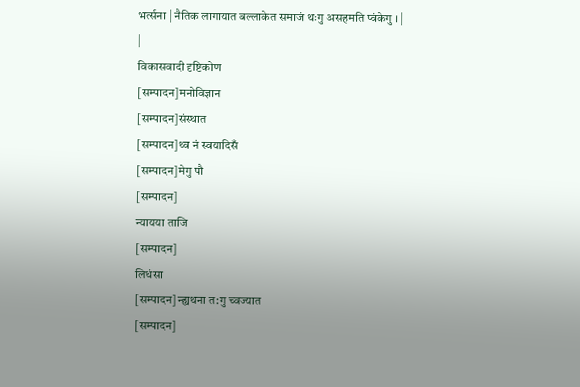भर्त्सना | नैतिक लागायात बल्लाकेत समाजं थःगु असहमति प्वंकेगु । |
|
विकासवादी दृष्टिकोण
[सम्पादन]मनोविज्ञान
[सम्पादन]संस्थात
[सम्पादन]थ्व नं स्वयादिसँ
[सम्पादन]मेगु पौ
[सम्पादन]
न्यायया ताजि
[सम्पादन]
लिधंसा
[सम्पादन]न्ह्यथना त:गु च्वज्यात
[सम्पादन]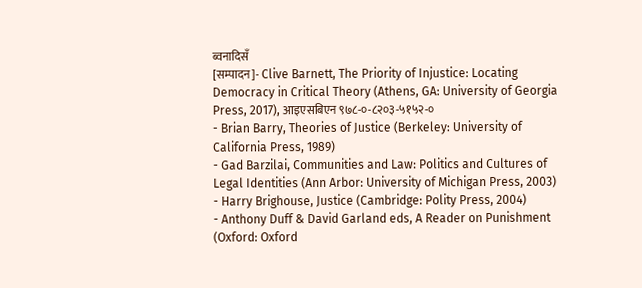ब्वनादिसँ
[सम्पादन]- Clive Barnett, The Priority of Injustice: Locating Democracy in Critical Theory (Athens, GA: University of Georgia Press, 2017), आइएसबिएन ९७८-०-८२०३-५१५२-०
- Brian Barry, Theories of Justice (Berkeley: University of California Press, 1989)
- Gad Barzilai, Communities and Law: Politics and Cultures of Legal Identities (Ann Arbor: University of Michigan Press, 2003)
- Harry Brighouse, Justice (Cambridge: Polity Press, 2004)
- Anthony Duff & David Garland eds, A Reader on Punishment (Oxford: Oxford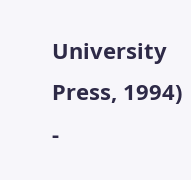University Press, 1994)
-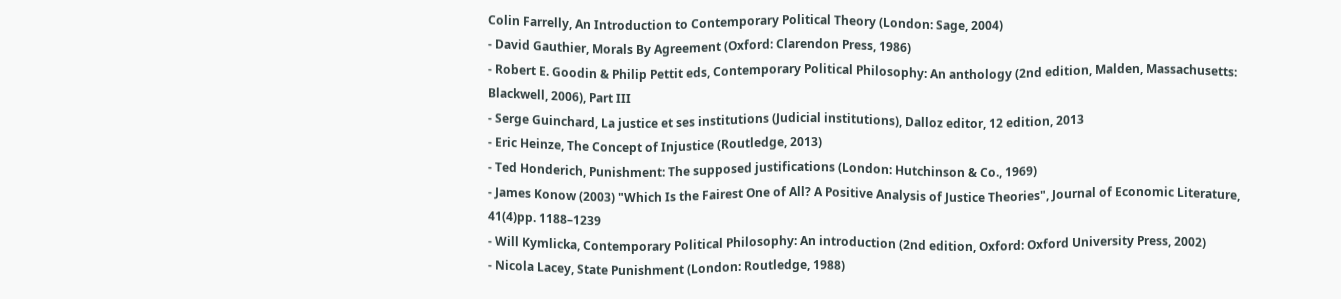Colin Farrelly, An Introduction to Contemporary Political Theory (London: Sage, 2004)
- David Gauthier, Morals By Agreement (Oxford: Clarendon Press, 1986)
- Robert E. Goodin & Philip Pettit eds, Contemporary Political Philosophy: An anthology (2nd edition, Malden, Massachusetts: Blackwell, 2006), Part III
- Serge Guinchard, La justice et ses institutions (Judicial institutions), Dalloz editor, 12 edition, 2013
- Eric Heinze, The Concept of Injustice (Routledge, 2013)
- Ted Honderich, Punishment: The supposed justifications (London: Hutchinson & Co., 1969)
- James Konow (2003) "Which Is the Fairest One of All? A Positive Analysis of Justice Theories", Journal of Economic Literature, 41(4)pp. 1188–1239
- Will Kymlicka, Contemporary Political Philosophy: An introduction (2nd edition, Oxford: Oxford University Press, 2002)
- Nicola Lacey, State Punishment (London: Routledge, 1988)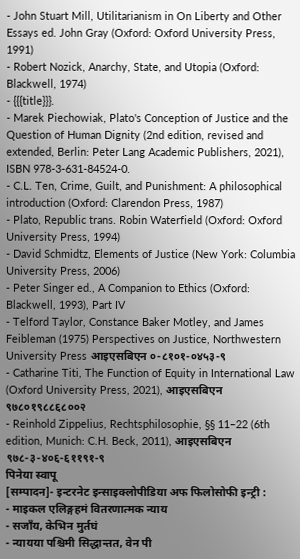- John Stuart Mill, Utilitarianism in On Liberty and Other Essays ed. John Gray (Oxford: Oxford University Press, 1991)
- Robert Nozick, Anarchy, State, and Utopia (Oxford: Blackwell, 1974)
- {{{title}}}.
- Marek Piechowiak, Plato's Conception of Justice and the Question of Human Dignity (2nd edition, revised and extended, Berlin: Peter Lang Academic Publishers, 2021), ISBN 978-3-631-84524-0.
- C.L. Ten, Crime, Guilt, and Punishment: A philosophical introduction (Oxford: Clarendon Press, 1987)
- Plato, Republic trans. Robin Waterfield (Oxford: Oxford University Press, 1994)
- David Schmidtz, Elements of Justice (New York: Columbia University Press, 2006)
- Peter Singer ed., A Companion to Ethics (Oxford: Blackwell, 1993), Part IV
- Telford Taylor, Constance Baker Motley, and James Feibleman (1975) Perspectives on Justice, Northwestern University Press आइएसबिएन ०-८१०१-०४५३-९
- Catharine Titi, The Function of Equity in International Law (Oxford University Press, 2021), आइएसबिएन ९७८०१९८८६८००२
- Reinhold Zippelius, Rechtsphilosophie, §§ 11–22 (6th edition, Munich: C.H. Beck, 2011), आइएसबिएन ९७८-३-४०६-६११९१-९
पिनेया स्वापू
[सम्पादन]- इन्टरनेट इन्साइक्लोपीडिया अफ फिलोसोफी इन्ट्री :
- माइकल एलिङ्गहमं वितरणात्मक न्याय
- सजाँय, केभिन मुर्तघं
- न्यायया पश्चिमी सिद्धान्तत, वेन पी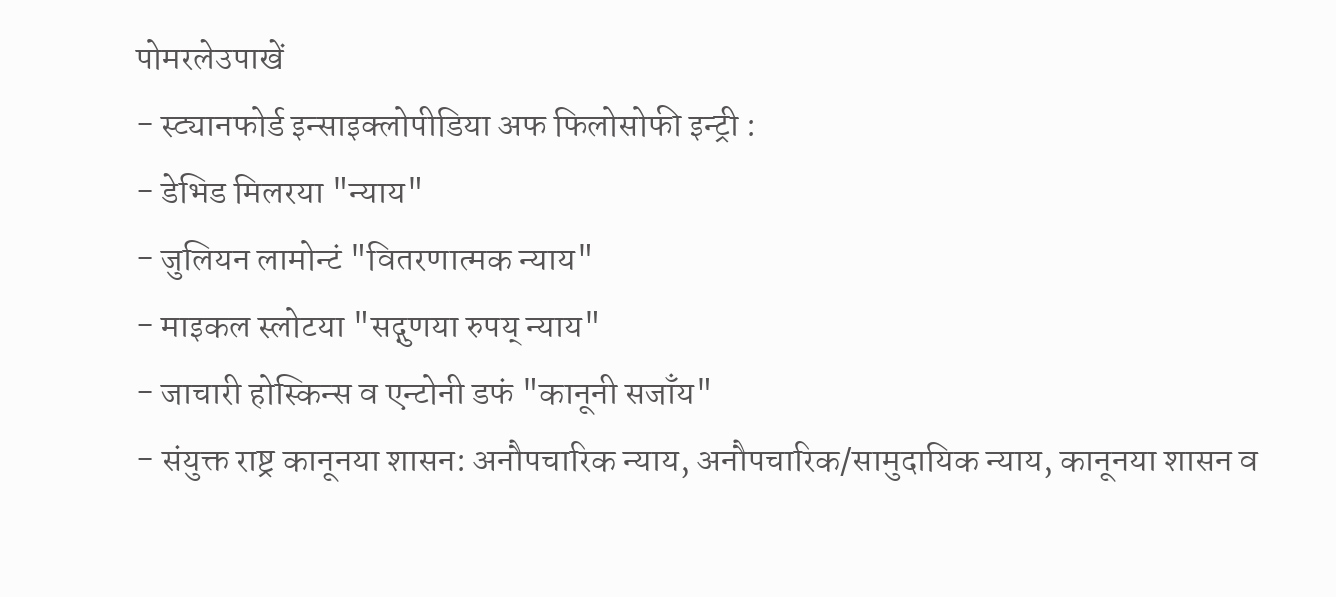पोमरलेउपाखें
- स्ट्यानफोर्ड इन्साइक्लोपीडिया अफ फिलोसोफी इन्ट्री :
- डेभिड मिलरया "न्याय"
- जुलियन लामोन्टं "वितरणात्मक न्याय"
- माइकल स्लोटया "सद्गुणया रुपय् न्याय"
- जाचारी होस्किन्स व एन्टोनी डफं "कानूनी सजाँय"
- संयुक्त राष्ट्र कानूनया शासन: अनौपचारिक न्याय, अनौपचारिक/सामुदायिक न्याय, कानूनया शासन व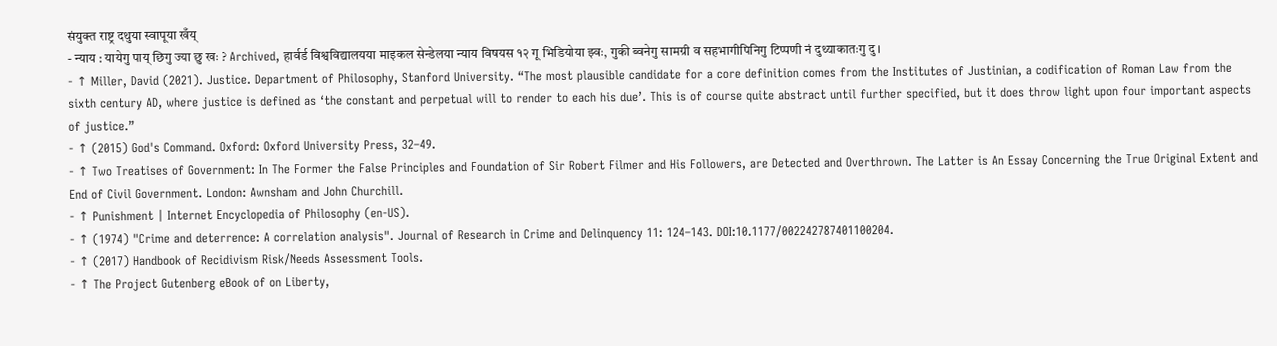संयुक्त राष्ट्र दथुया स्वापूया खँय्
- न्याय : यायेगु पाय् छिगु ज्या छु खः ? Archived, हार्वर्ड विश्वविद्यालयया माइकल सेन्डेलया न्याय विषयस १२ गू भिडियोया झ्वः, गुकी ब्वनेगु सामग्री व सहभागीपिनिगु टिप्पणी नं दुथ्याकातःगु दु ।
- ↑ Miller, David (2021). Justice. Department of Philosophy, Stanford University. “The most plausible candidate for a core definition comes from the Institutes of Justinian, a codification of Roman Law from the sixth century AD, where justice is defined as ‘the constant and perpetual will to render to each his due’. This is of course quite abstract until further specified, but it does throw light upon four important aspects of justice.”
- ↑ (2015) God's Command. Oxford: Oxford University Press, 32–49.
- ↑ Two Treatises of Government: In The Former the False Principles and Foundation of Sir Robert Filmer and His Followers, are Detected and Overthrown. The Latter is An Essay Concerning the True Original Extent and End of Civil Government. London: Awnsham and John Churchill.
- ↑ Punishment | Internet Encyclopedia of Philosophy (en-US).
- ↑ (1974) "Crime and deterrence: A correlation analysis". Journal of Research in Crime and Delinquency 11: 124–143. DOI:10.1177/002242787401100204.
- ↑ (2017) Handbook of Recidivism Risk/Needs Assessment Tools.
- ↑ The Project Gutenberg eBook of on Liberty,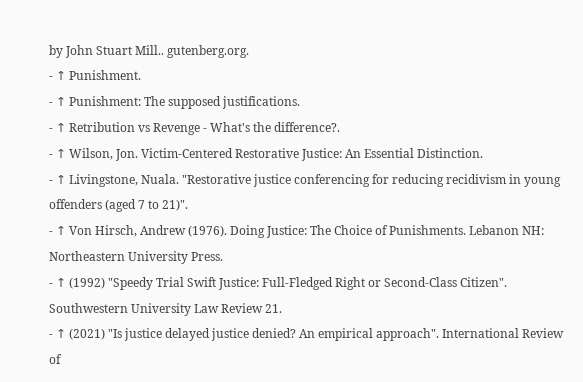by John Stuart Mill.. gutenberg.org.
- ↑ Punishment.
- ↑ Punishment: The supposed justifications.
- ↑ Retribution vs Revenge - What's the difference?.
- ↑ Wilson, Jon. Victim-Centered Restorative Justice: An Essential Distinction.
- ↑ Livingstone, Nuala. "Restorative justice conferencing for reducing recidivism in young offenders (aged 7 to 21)".
- ↑ Von Hirsch, Andrew (1976). Doing Justice: The Choice of Punishments. Lebanon NH: Northeastern University Press.
- ↑ (1992) "Speedy Trial Swift Justice: Full-Fledged Right or Second-Class Citizen". Southwestern University Law Review 21.
- ↑ (2021) "Is justice delayed justice denied? An empirical approach". International Review of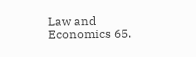Law and Economics 65.